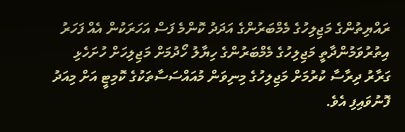ރައްޔިތުންގެ މަޖިލިހުގެ މެމްބަރުންގެ އަދަދު ކޮންމެ ފަސް އަހަރަކުން އެއް ފަހަރު އިތުރުވަމުންދާތީ މަޖިލިހުގެ މެމްބަރުންގެ ހިޔާލު ހޯދުމަށް މަޖިލިހަށް ހުށަހެޅި ގަރާރު ދިރާސާ ކުރުމަށް މަޖިލިހުގެ މިނިވަން މުއައްސަސާތަކުގެ ކޮމިޓީ އަށް މިއަދު ފޮނުވައިފި އެވެ.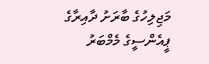މަޖިލިހުގެ ބާރަށު ދާއިރާގެ ޕީއެންސީގެ މެމްބަރު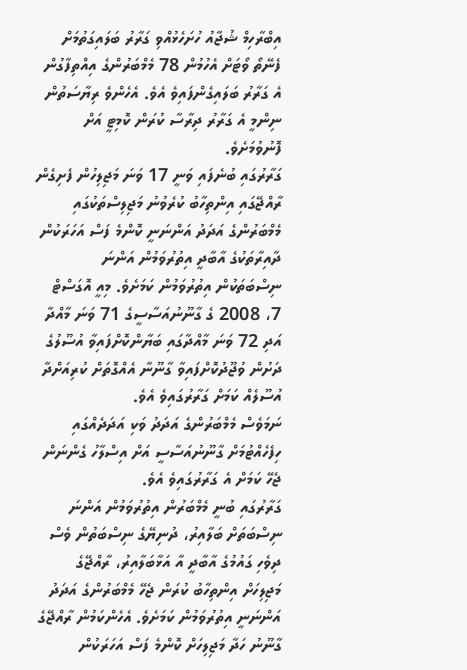އިބްރާހިމް ޝުޖާއު ހުށަހެޅުއްވި ގަރާރު ބަލައިގަތުމަށް ފެނޭތޯ ވޯޓަށް އެހުމުން 78 މެމްބަރުންގެ އިއްތިފާގުން އެ ގަރާރު ބަލައިގެންފައިވެ އެވެ. އެހެންވެ ރިޔާސަތުން ނިންމީ އެ ގަރާރު ދިރާސާ ކުރަން ކޮމިޓީ އަށް ފޮނުވުމަށެވެ.
ގަރާރުގައި ބުނެފައި ވަނީ 17 ވަނަ މަޖިލިހުން ފެށިގެން ރާއްޖޭގައި އިންތިހާބު ކުރެވުނު މަޖިލިސްތަކުގައި މެމްބަރުންގެ އަދަދު އަންނަނީ ކޮންމެ ފަސް އަހަރަކުން ދާއިރާތަކުގެ އާބާދީ އިތުރުވަމުން އަންނަ ނިސްބަތަކުން އިތުރުވަމުން ކަމަށެވެ. މިއީ އޮގަސްޓް 7، 2008 ގެ ގާނޫނުއަސާސީގެ 71 ވަނަ މާއްދާ އަދި 72 ވަނަ މާއްދާގައި ބަޔާންކޮށްފައިވާ އުސޫލުގެ ދަށުން ވުޖޫދުކޮށްފައިވާ ގާނޫނާ އެއްގޮތަށް ކުރިއަށްދާ އުސޫލެއް ކަމަށް ގަރާރުގައިވެ އެވެ.
ނަމަވެސް މެމްބަރުންގެ އަދަދު ވަކި އަދަދެއްގައި ހިފެހެއްޓުމަށް ގާނޫނުއަސާސީ އަށް އިސްލާހު ގެންނަން ޖެހޭ ކަމަށް އެ ގަރާރުގައިވެ އެވެ.
ގަރާރުގައި ބުނީ މެމްބަރުން އިތުރުވަމުން އަންނަ ނިސްބަތަށް ބަލާއިރު، ދުނިޔޭގެ ނިސްބަތުން ވެސް ދިވެހި ގައުމުގެ އާބާދީ އާ އަޅާބަލާއިރު، ރާއްޖޭގެ މަޖިލިހަށް އިންތިހާބު ކުރަން ޖެހޭ މެމްބަރުންގެ އަދަދު އަންނަނީ އިތުރުވަމުން ކަމަށެވެ. އެހެންކަމުން ރާއްޖޭގެ ގާނޫނު ހަދާ މަޖިލިހަށް ކޮންމެ ފަސް އަހަރަކުން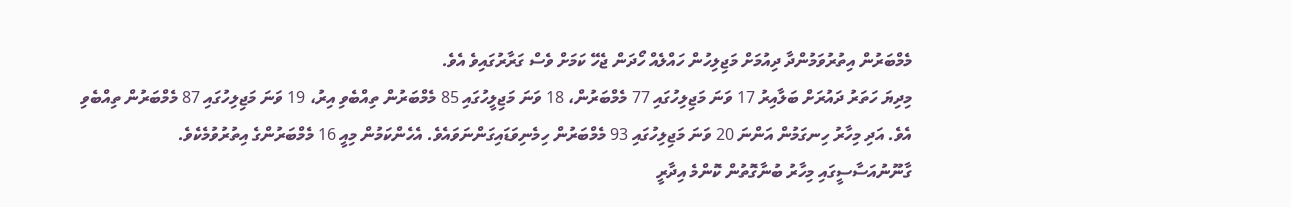މެމްބަރުން އިތުރުވަމުންދާ ދިއުމަށް މަޖިލިހުން ހައްލެއް ހޯދަން ޖެހޭ ކަމަށް ވެސް ގަރާރުގައިވެ އެވެ.
މިދިޔަ ހަތަރު ދައުރަށް ބަލާއިރު 17 ވަނަ މަޖިލިހުގައި 77 މެމްބަރުން، 18 ވަނަ މަޖިލީހުގައި 85 މެމްބަރުން ތިއްބެވި އިރު، 19 ވަނަ މަޖިލިހުގައި 87 މެމްބަރުން ތިއްބެވި އެވެ. އަދި މިހާރު ހިނގަމުން އަންނަ 20 ވަނަ މަޖިލިހުގައި 93 މެމްބަރުން ހިމެނިވަޑައިގަންނަވައެވެ. އެހެންކަމުން މިއީ 16 މެމްބަރުންގެ އިތުރުވުމެކެވެ.
ގާނޫނުއަސާސީގައި މިހާރު ބުނާގޮތުން ކޮންމެ އިދާރީ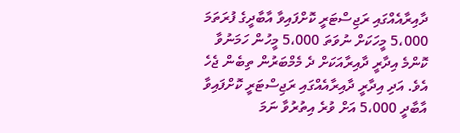ދާއިރާއެއްގައި ރަޖިސްޓަރީ ކޮށްފައިވާ އާބާދީގެ ފުރަތަމަ 5،000 މީހަކަށް ނުވަތަ 5،000 މީހުން ހަމަނުވާ ކޮންމެ އިދާރީ ދާއިރާއަކަށް ދެ މެމްބަރުން ތިބެން ޖެހެ އެވެ. އަދި އިދާރީ ދާއިރާއެއްގައި ރަޖިސްޓަރީ ކޮށްފައިވާ އާބާދީ 5،000 އަށް ވުރެ އިތުރުވާ ނަމަ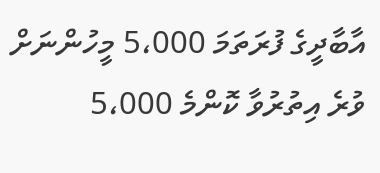އާބާދީގެ ފުރަތަމަ 5،000 މީހުންނަށް ވުރެ އިތުރުވާ ކޮންމެ 5،000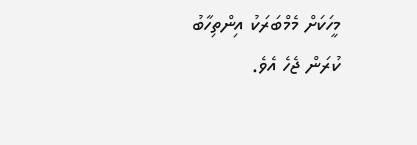މީހަކަށް މެމްބަރަކު އިންތިހާބު ކުރަން ޖެހެ އެވެ.